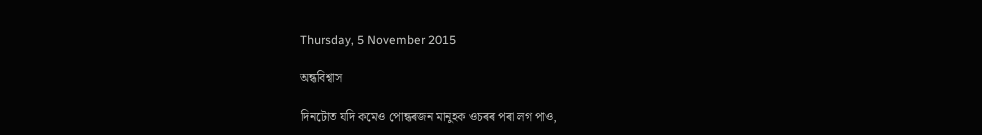Thursday, 5 November 2015

অন্ধবিশ্বাস

দিনটোত যদি কমেও পোন্ধৰজন মানুহক ওচৰৰ পৰা লগ পাও,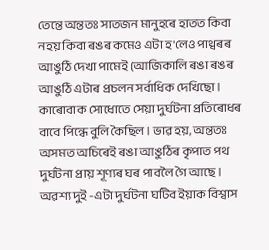তেন্তে অন্ততঃ সাতজন মানুহৰে হাতত কিবা নহয় কিবা ৰঙৰ কমেও এটা হ'লেও পাথ্বৰৰ আঙুঠি দেখা পামেই (আজিকালি ৰঙা ৰঙৰ আঙুঠি এটাৰ প্ৰচলন সৰ্বাধিক দেখিছো । কাৰোবাক সোধোতে সেয়া দুৰ্ঘটনা প্ৰতিৰোধৰ বাবে পিন্ধে বুলি কৈছিল । ভাৱ হয়, অন্ততঃ অসমত অচিৰেই ৰঙা আঙুঠিৰ কৃপাত পথ দুৰ্ঘটনা প্ৰায় শূণ্যৰ ঘৰ পাবলৈ গৈ আছে । অৱশ্য দুই -এটা দুৰ্ঘটনা ঘটিব ইয়াক বিশ্বাস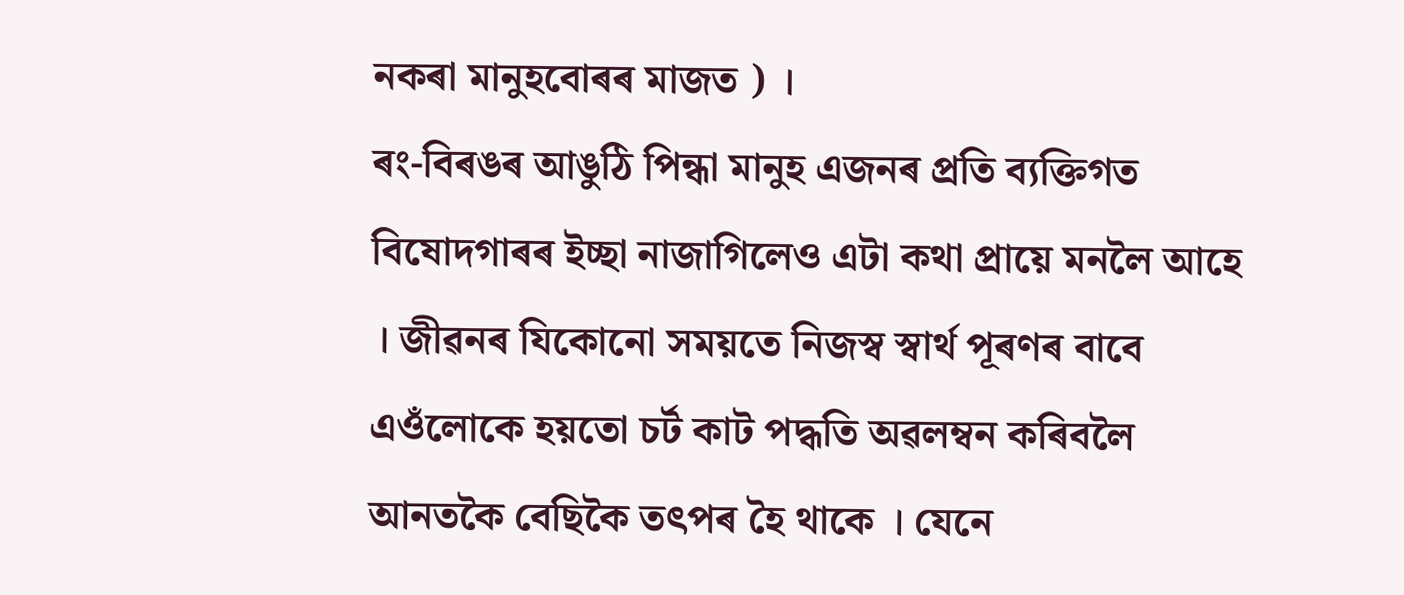নকৰা মানুহবোৰৰ মাজত ) ।
ৰং-বিৰঙৰ আঙুঠি পিন্ধা মানুহ এজনৰ প্ৰতি ব্যক্তিগত বিষোদগাৰৰ ইচ্ছা নাজাগিলেও এটা কথা প্ৰায়ে মনলৈ আহে । জীৱনৰ যিকোনো সময়তে নিজস্ব স্বাৰ্থ পূৰণৰ বাবে এওঁলোকে হয়তো চৰ্ট কাট পদ্ধতি অৱলম্বন কৰিবলৈ আনতকৈ বেছিকৈ তৎপৰ হৈ থাকে । যেনে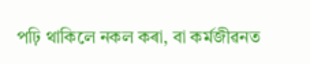পঢ়ি থাকিলে নকল কৰা, বা কৰ্মজীৱনত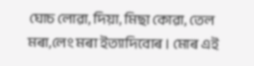ঘোচ লোৱা, দিয়া, মিছা কোৱা, তেল মৰা,লেং মৰা ইত্যাদিবোৰ । মোৰ এই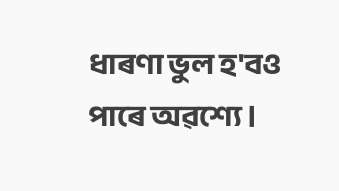ধাৰণা ভুল হ'বও পাৰে অৱশ্যে ।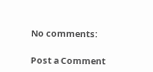No comments:

Post a Comment